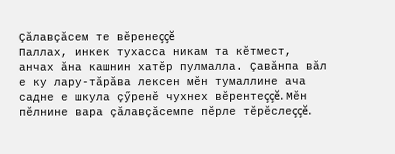Çăлавçăсем те вĕренеççĕ
Паллах, инкек тухасса никам та кĕтмест, анчах ăна кашнин хатĕр пулмалла. Çавăнпа вăл е ку лару-тăрăва лексен мĕн тумаллине ача садне е шкула çӳренĕ чухнех вĕрентеççĕ. Мĕн пĕлнине вара çăлавçăсемпе пĕрле тĕрĕслеççĕ.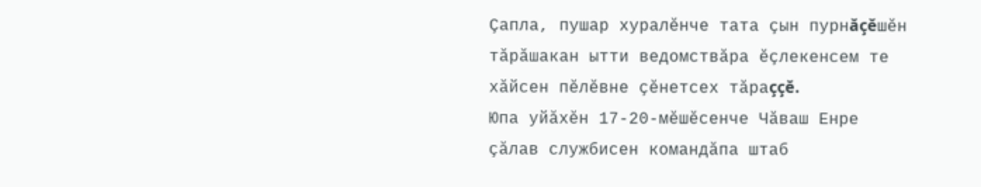Çапла, пушар хуралĕнче тата çын пурнăçĕшĕн тăрăшакан ытти ведомствăра ĕçлекенсем те хăйсен пĕлĕвне çĕнетсех тăраççĕ.
Юпа уйăхĕн 17-20-мĕшĕсенче Чăваш Енре çăлав службисен командăпа штаб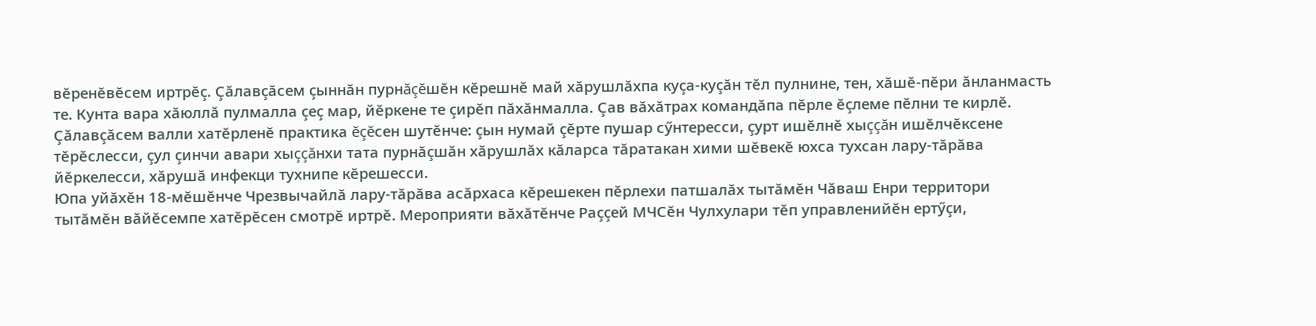вĕренĕвĕсем иртрĕç. Çăлавçăсем çыннăн пурнăçĕшĕн кĕрешнĕ май хăрушлăхпа куçа-куçăн тĕл пулнине, тен, хăшĕ-пĕри ăнланмасть те. Кунта вара хăюллă пулмалла çеç мар, йĕркене те çирĕп пăхăнмалла. Çав вăхăтрах командăпа пĕрле ĕçлеме пĕлни те кирлĕ.
Çăлавçăсем валли хатĕрленĕ практика ĕçĕсен шутĕнче: çын нумай çĕрте пушар сӳнтересси, çурт ишĕлнĕ хыççăн ишĕлчĕксене тĕрĕслесси, çул çинчи авари хыççăнхи тата пурнăçшăн хăрушлăх кăларса тăратакан хими шĕвекĕ юхса тухсан лару-тăрăва йĕркелесси, хăрушă инфекци тухнипе кĕрешесси.
Юпа уйăхĕн 18-мĕшĕнче Чрезвычайлă лару-тăрăва асăрхаса кĕрешекен пĕрлехи патшалăх тытăмĕн Чăваш Енри территори тытăмĕн вăйĕсемпе хатĕрĕсен смотрĕ иртрĕ. Мероприяти вăхăтĕнче Раççей МЧСĕн Чулхулари тĕп управленийĕн ертӳçи,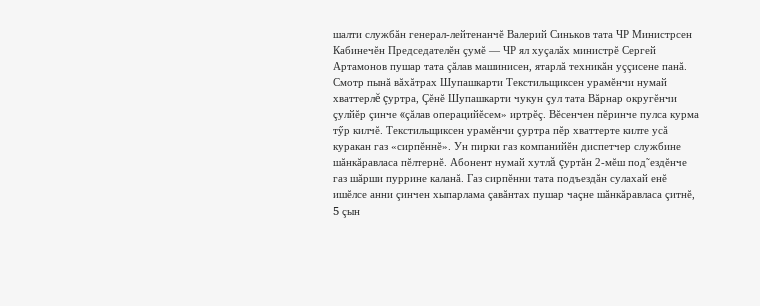шалти службăн генерал-лейтенанчĕ Валерий Синьков тата ЧР Министрсен Кабинечĕн Председателĕн çумĕ — ЧР ял хуçалăх министрĕ Сергей Артамонов пушар тата çăлав машинисен, ятарлă техникăн уççисене панă.
Смотр пынă вăхăтрах Шупашкарти Текстильщиксен урамĕнчи нумай хваттерлĕ çуртра, Çĕнĕ Шупашкарти чукун çул тата Вăрнар округĕнчи çулйĕр çинче «çăлав операцийĕсем» иртрĕç. Вĕсенчен пĕринче пулса курма тӳр килчĕ. Текстильщиксен урамĕнчи çуртра пĕр хваттерте килте усă куракан газ «сирпĕннĕ». Ун пирки газ компанийĕн диспетчер службине шăнкăравласа пĕлтернĕ. Абонент нумай хутлă çуртăн 2-мĕш под˜ездĕнче газ шăрши пуррине каланă. Газ сирпĕнни тата подъездăн сулахай енĕ ишĕлсе анни çинчен хыпарлама çавăнтах пушар чаçне шăнкăравласа çитнĕ, 5 çын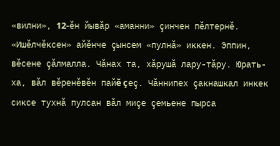«вилни», 12-ĕн йывăр «аманни» çинчен пĕлтернĕ. «Ишĕлчĕксен» айĕнче çынсем «пулнă» иккен. Эппин, вĕсене çăлмалла. Чăнах та, хăрушă лару-тăру. Юрать-ха, вăл вĕренĕвĕн пайĕ çеç. Чăннипех çакнашкал инкек сиксе тухнă пулсан вăл миçе çемьене пырса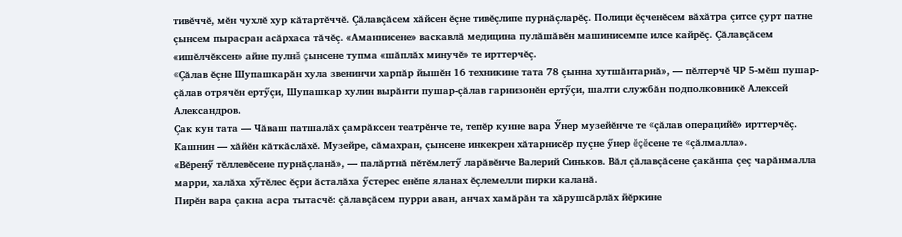тивĕччĕ, мĕн чухлĕ хур кăтартĕччĕ. Çăлавçăсем хăйсен ĕçне тивĕçлипе пурнăçларĕç. Полици ĕçченĕсем вăхăтра çитсе çурт патне çынсем пырасран асăрхаса тăчĕç. «Аманнисене» васкавлă медицина пулăшăвĕн машинисемпе илсе кайрĕç. Çăлавçăсем «ишĕлчĕксен» айне пулнă çынсене тупма «шăплăх минучĕ» те ирттерчĕç.
«Çăлав ĕçне Шупашкарăн хула звенинчи харпăр йышĕн 16 техникине тата 78 çынна хутшăнтарнă», — пĕлтерчĕ ЧР 5-мĕш пушар-çăлав отрячĕн ертӳçи, Шупашкар хулин вырăнти пушар-çăлав гарнизонĕн ертӳçи, шалти службăн подполковникĕ Алексей Александров.
Çак кун тата — Чăваш патшалăх çамрăксен театрĕнче те, тепĕр кунне вара Ӳнер музейĕнче те «çăлав операцийĕ» ирттерчĕç. Кашнин — хăйĕн кăткăслăхĕ. Музейре, сăмахран, çынсене инкекрен хăтарнисĕр пуçне ӳнер ĕçĕсене те «çăлмалла».
«Вĕренӳ тĕллевĕсене пурнăçланă», — палăртнă пĕтĕмлетӳ ларăвĕнче Валерий Синьков. Вăл çăлавçăсене çакăнпа çеç чарăнмалла марри, халăха хӳтĕлес ĕçри ăсталăха ӳстерес енĕпе яланах ĕçлемелли пирки каланă.
Пирĕн вара çакна асра тытасчĕ: çăлавçăсем пурри аван, анчах хамăрăн та хăрушсăрлăх йĕркине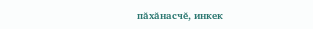пăхăнасчĕ, инкек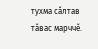тухма сăлтав тăвас марччĕ.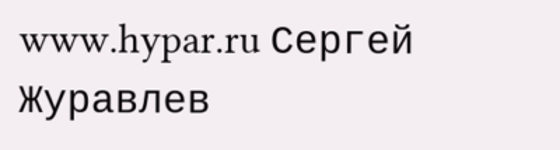www.hypar.ru Сергей Журавлев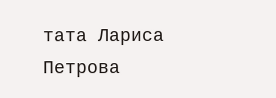тата Лариса Петрова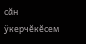сăн ÿкерчĕкĕсем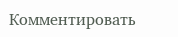Комментировать